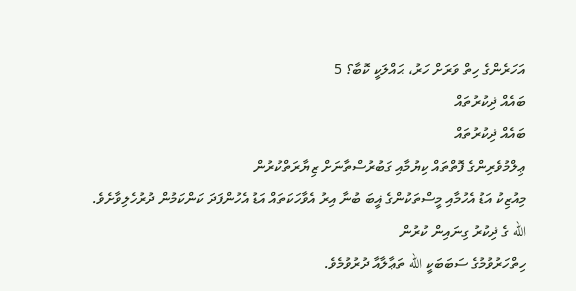އަހަރެންގެ ހިތް ވަރަށް ހަރު، ޙައްލަކީ ކޮބާ؟ 5
ބައެއް ޛިކުރުތައް
ބައެއް ޛިކުރުތައް
ޢިލްމުވެރިންގެ ފޮތްތައް ކިޔުމާއި ގަބުރުސްތާނަށް ޒިޔާރަތްކުރުން
މިއުޒިކު އަޑު އެހުމާއި މީސްތަކުންގެ ޣީބަ ބުނާ އިރު އެވާހަކަތައް އަޑު އެހުންފަދަ ކަންކަމުން ދުރުހެލިވާށެވެ.
الله ގެ ޛިކުރު ގިނައިން ކުރުން
ހިތްހަރުވުމުގެ ސަބަބަކީ الله ތަޢާލާއާ ދުރުވުމެވެ.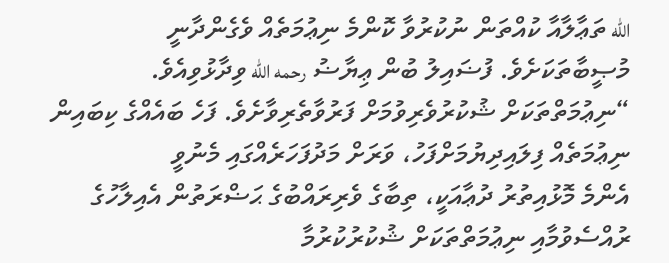الله ތަޢާލާއާ ކުއްތަން ނުކުރުވާ ކޮންމެ ނިޢުމަތެއް ވެގެންދާނީ މުޞީބާތަކަށެވެ. ފުޟައިލު ބުން ޢިޔާޟު رحمه الله ވިދާޅުވިއެވެ. “ނިޢުމަތްތަކަށް ޝުކުރުވެރިވުމަށް ފަރުވާތެރިވާށެވެ. ފަހެ ބައެއްގެ ކިބައިން ނިޢުމަތެއް ފިލައިދިޔުމަށްފަހު، ވަރަށް މަދުފަހަރެއްގައި މެނުވީ
އެންމެ މޮޅުއިތުރު ދުޢާއަކީ، ތިބާގެ ވެރިރައްބުގެ ޙަޟްރަތުން އެއިލާހުގެ ރުއްސެވުމާއި ނިޢުމަތްތަކަށް ޝުކުރުކުރުމާ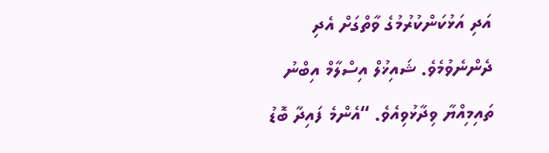އަދި އަޅުކަންކުރުމުގެ ވާތްގަށް އެދި ދެންނެވުމެވެ. ޝައިޚުލް އިސްލާމް އިބްނު ތައިމިއްޔާ ވިދާޅުވިއެވެ. “އެންމެ ފައިދާ ބޮޑު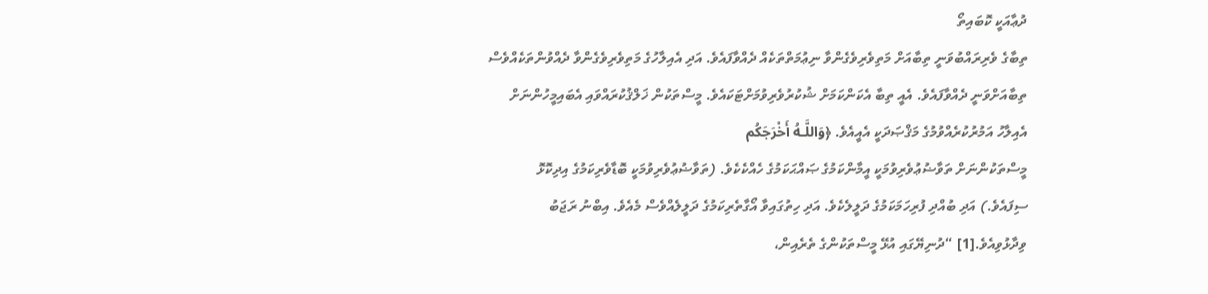ދުޢާއަކީ ކޮބައިތޯ
ތިބާގެ ވެރިރައްބުވަނީ ތިބާއަށް މަތިވެރިވެގެންވާ ނިޢުމަތްތަކެއް ދެއްވާފައެވެ. އަދި އެއިލާހުގެ މަތިވެރިވެގެންވާ ދެއްވުންތަކެއްވެސް ތިބާއަށްވަނީ ދެއްވާފައެވެ. އެއީ ތިބާ އެކަންކަމަށް ޝުކުރުވެރިވުމަށްޓަކައެވެ. މީސްތަކުން ޚަލްޤުކުރައްވައި އެބައިމީހުންނަށް އެއިލާހު އަމުރުކުރެއްވުމުގެ މަޤްޞަދަކީ އެއީއެވެ. ﴿وَاللَّـهُ أَخْرَجَكُم
މީސްތަކުންނަށް ތަވާޟުޢުވެރިވުމަކީ އީމާންކަމުގެ ޞައްޙަކަމުގެ ހެއްކެކެވެ. (ތަވާޟުޢުވެރިވުމަކީ ބޮޑާވެރިކަމުގެ އިދިކޮޅޮ ސިފައެވެ.) އަދި ބުއްދި ފުރިހަމަކަމުގެ ދަލީލެކެވެ. އަދި ހިތުގައިވާ އޯގާތެރިކަމުގެ ދަލީލެއްވެސް މެއެވެ. އިބްނު ރަޖަބު ވިދާޅުވިއެވެ.[1] “ދުނިޔޭގައި އުޅޭ މީސްތަކުންގެ ތެރެއިން،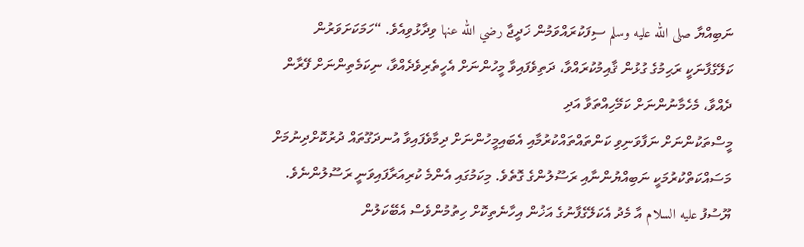ނަބިއްޔާ صلى الله عليه وسلم ސިފަކުރައްވަމުން ޚަދީޖާ رضي الله عنها ވިދާޅުވިއެވެ. “ހަމަކަށަވަރުން ކަލޭގެފާނަކީ ރަޙިމުގެ ގުޅުން ޤާއިމުކުރައްވާ، ދަތިވެފައިވާ މީހުންނަށް އެހީތެރިވެދެއްވާ، ނިކަމެތިންނަށް ފޭރާން ދެއްވާ، މެހެމާނުންނަށް ކަމޭހިއްތަވާ އަދި
މީސްތަކުންނަށް ނަފާވަނިވި ކަންތައްތައްކުރުމާއި އެބައިމީހުންނަށް ދިމާވެފައިވާ އުނދަގޫތައް ދުރުކޮށްދިނުމަށް މަސައްކަތްކުރުމަކީ ނަބިއްޔުންނާއި ރަސޫލުންގެ ގޮތެވެ. މިކަމުގައި އެންމެ ކުރިއަރާފައިވަނީ ރަސޫލުންނެވެ. ޔޫސުފު عليه السلام އާ މެދު އެކަލޭގެފާނުގެ އަޚުން އިހާނެތިކޮށް ހިތުމުންވެސް އެބޭކަލުން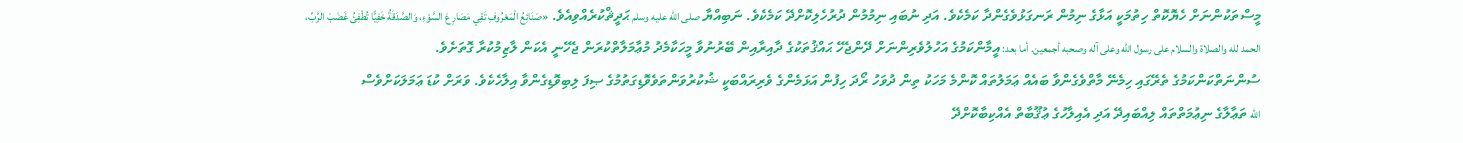މީސްތަކުންނަށް ހެޔޮކޮތް ހިތުމަކީ އަޅާގެ ނިމުން ރަނގަޅުވެގެންދާ ކަމެކެވެ. އަދި ނުބައި ނިމުމުން ދުރުހެލިކޮށްދޭ ކަމެކެވެ. ނަބިއްޔާ صلى الله عليه وسلم ޙަދީޘްކުރެއްވިއެވެ. «صَنَائِعُ الْمَعْرُوفِ تَقِي مَصَارِعَ السَّوْءِ، وَالصَّدَقَةُ خَفِيًّا تُطْفِئُ غَضَبَ الرَّبِّ،
الحمد لله والصلاة والسلام على رسول الله وعلى آله وصحبه أجمعين. أما بعد: އީމާންކަމުގެ އަހުލުވެރިންނަށް ދޭންޖެހޭ ޙައްޤުތަކުގެ ދާއިރާއިން ބޭރުނުވާ މީހަކާމެދު މުޢާމަލާތްކުރަން ޖެހޭނީ އެކަން ލާޒިމުކުރާ ގޮތަށެވެ.
ސުންނަތްކަންކަމުގެ ތެރޭގައި ހިމެނޭ މާތްވެގެންވާ ބައެއް ޢަމަލުތައް ކޮންމެ މަހަކު ތިން ދުވަހު ރޯދަ ހިފުން އަޅަމެންގެ ވެރިރައްބަކީ ޝުކުރުވަންތަވެވޮޑިގަތުމުގެ ޞިފަ ލިބިވޮޑިގެންވާ އިލާހެކެވެ. ވަރަށް ކުޑަ ޢަމަލަކަށްވެސް
الله ތަޢާލާގެ ނިޢުމަތްތައް ލިއްބައިދޭ އަދި އެއިލާހުގެ ޢުޤޫބާތް އެއްކިބާކޮށްދޭ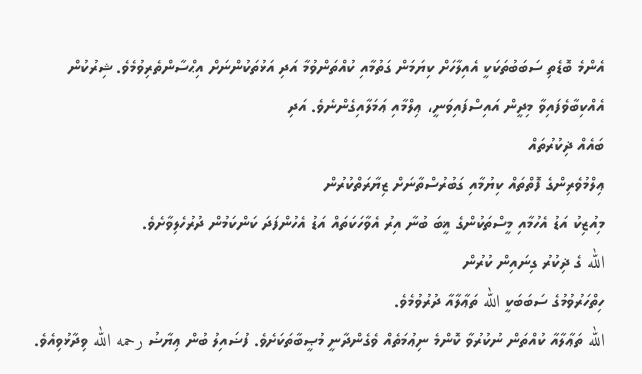އެންމެ ބޮޑެތި ސަބަބުތަކަކީ އެއިލާހަށް ކިޔަމަން ގަތުމާއި ކުއްތަންވުމާ އަދި އަޅުތަކުންނަށް އިޙްސާންތެރިވުމެވެ. ޝިރުކުން އެއްކިބާވެފައިވާ މިދީން އައިސްފައިވަނީ، ޢިލްމާއި ޢަމަލާއިގެންނެވެ. އަދި
ބައެއް ޛިކުރުތައް
ޢިލްމުވެރިންގެ ފޮތްތައް ކިޔުމާއި ގަބުރުސްތާނަށް ޒިޔާރަތްކުރުން
މިއުޒިކު އަޑު އެހުމާއި މީސްތަކުންގެ ޣީބަ ބުނާ އިރު އެވާހަކަތައް އަޑު އެހުންފަދަ ކަންކަމުން ދުރުހެލިވާށެވެ.
الله ގެ ޛިކުރު ގިނައިން ކުރުން
ހިތްހަރުވުމުގެ ސަބަބަކީ الله ތަޢާލާއާ ދުރުވުމެވެ.
الله ތަޢާލާއާ ކުއްތަން ނުކުރުވާ ކޮންމެ ނިޢުމަތެއް ވެގެންދާނީ މުޞީބާތަކަށެވެ. ފުޟައިލު ބުން ޢިޔާޟު رحمه الله ވިދާޅުވިއެވެ.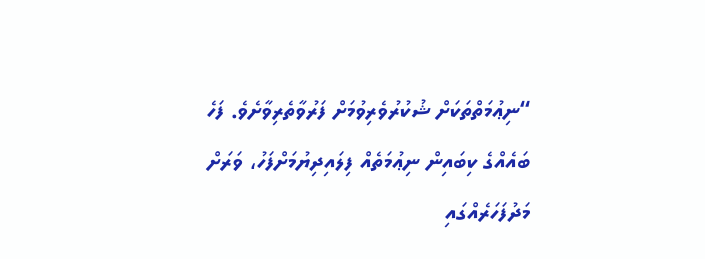“ނިޢުމަތްތަކަށް ޝުކުރުވެރިވުމަށް ފަރުވާތެރިވާށެވެ. ފަހެ ބައެއްގެ ކިބައިން ނިޢުމަތެއް ފިލައިދިޔުމަށްފަހު، ވަރަށް މަދުފަހަރެއްގައި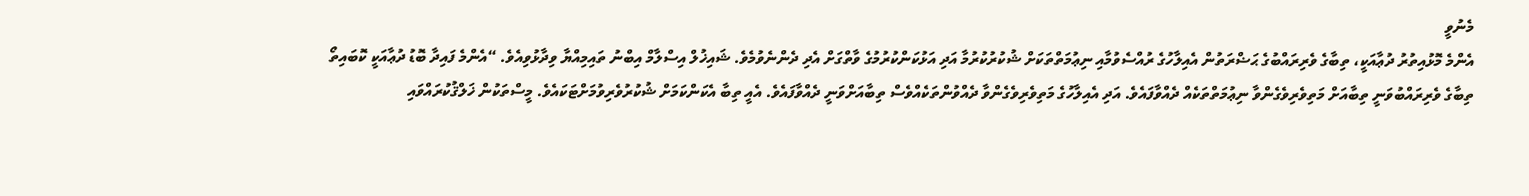މެނުވީ
އެންމެ މޮޅުއިތުރު ދުޢާއަކީ، ތިބާގެ ވެރިރައްބުގެ ޙަޟްރަތުން އެއިލާހުގެ ރުއްސެވުމާއި ނިޢުމަތްތަކަށް ޝުކުރުކުރުމާ އަދި އަޅުކަންކުރުމުގެ ވާތްގަށް އެދި ދެންނެވުމެވެ. ޝައިޚުލް އިސްލާމް އިބްނު ތައިމިއްޔާ ވިދާޅުވިއެވެ. “އެންމެ ފައިދާ ބޮޑު ދުޢާއަކީ ކޮބައިތޯ
ތިބާގެ ވެރިރައްބުވަނީ ތިބާއަށް މަތިވެރިވެގެންވާ ނިޢުމަތްތަކެއް ދެއްވާފައެވެ. އަދި އެއިލާހުގެ މަތިވެރިވެގެންވާ ދެއްވުންތަކެއްވެސް ތިބާއަށްވަނީ ދެއްވާފައެވެ. އެއީ ތިބާ އެކަންކަމަށް ޝުކުރުވެރިވުމަށްޓަކައެވެ. މީސްތަކުން ޚަލްޤުކުރައްވައި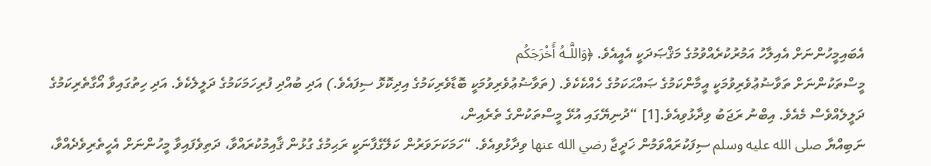އެބައިމީހުންނަށް އެއިލާހު އަމުރުކުރެއްވުމުގެ މަޤްޞަދަކީ އެއީއެވެ. ﴿وَاللَّـهُ أَخْرَجَكُم
މީސްތަކުންނަށް ތަވާޟުޢުވެރިވުމަކީ އީމާންކަމުގެ ޞައްޙަކަމުގެ ހެއްކެކެވެ. (ތަވާޟުޢުވެރިވުމަކީ ބޮޑާވެރިކަމުގެ އިދިކޮޅޮ ސިފައެވެ.) އަދި ބުއްދި ފުރިހަމަކަމުގެ ދަލީލެކެވެ. އަދި ހިތުގައިވާ އޯގާތެރިކަމުގެ ދަލީލެއްވެސް މެއެވެ. އިބްނު ރަޖަބު ވިދާޅުވިއެވެ.[1] “ދުނިޔޭގައި އުޅޭ މީސްތަކުންގެ ތެރެއިން،
ނަބިއްޔާ صلى الله عليه وسلم ސިފަކުރައްވަމުން ޚަދީޖާ رضي الله عنها ވިދާޅުވިއެވެ. “ހަމަކަށަވަރުން ކަލޭގެފާނަކީ ރަޙިމުގެ ގުޅުން ޤާއިމުކުރައްވާ، ދަތިވެފައިވާ މީހުންނަށް އެހީތެރިވެދެއްވާ،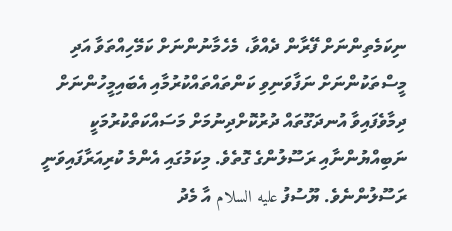ނިކަމެތިންނަށް ފޭރާން ދެއްވާ، މެހެމާނުންނަށް ކަމޭހިއްތަވާ އަދި
މީސްތަކުންނަށް ނަފާވަނިވި ކަންތައްތައްކުރުމާއި އެބައިމީހުންނަށް ދިމާވެފައިވާ އުނދަގޫތައް ދުރުކޮށްދިނުމަށް މަސައްކަތްކުރުމަކީ ނަބިއްޔުންނާއި ރަސޫލުންގެ ގޮތެވެ. މިކަމުގައި އެންމެ ކުރިއަރާފައިވަނީ ރަސޫލުންނެވެ. ޔޫސުފު عليه السلام އާ މެދު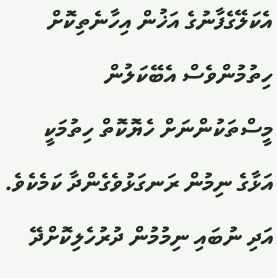އެކަލޭގެފާނުގެ އަޚުން އިހާނެތިކޮށް ހިތުމުންވެސް އެބޭކަލުން
މީސްތަކުންނަށް ހެޔޮކޮތް ހިތުމަކީ އަޅާގެ ނިމުން ރަނގަޅުވެގެންދާ ކަމެކެވެ. އަދި ނުބައި ނިމުމުން ދުރުހެލިކޮށްދޭ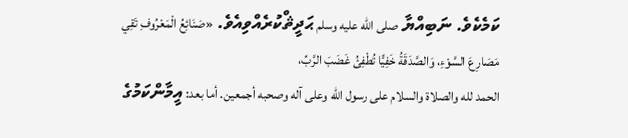ކަމެކެވެ. ނަބިއްޔާ صلى الله عليه وسلم ޙަދީޘްކުރެއްވިއެވެ. «صَنَائِعُ الْمَعْرُوفِ تَقِي مَصَارِعَ السَّوْءِ، وَالصَّدَقَةُ خَفِيًّا تُطْفِئُ غَضَبَ الرَّبِّ،
الحمد لله والصلاة والسلام على رسول الله وعلى آله وصحبه أجمعين. أما بعد: އީމާންކަމުގެ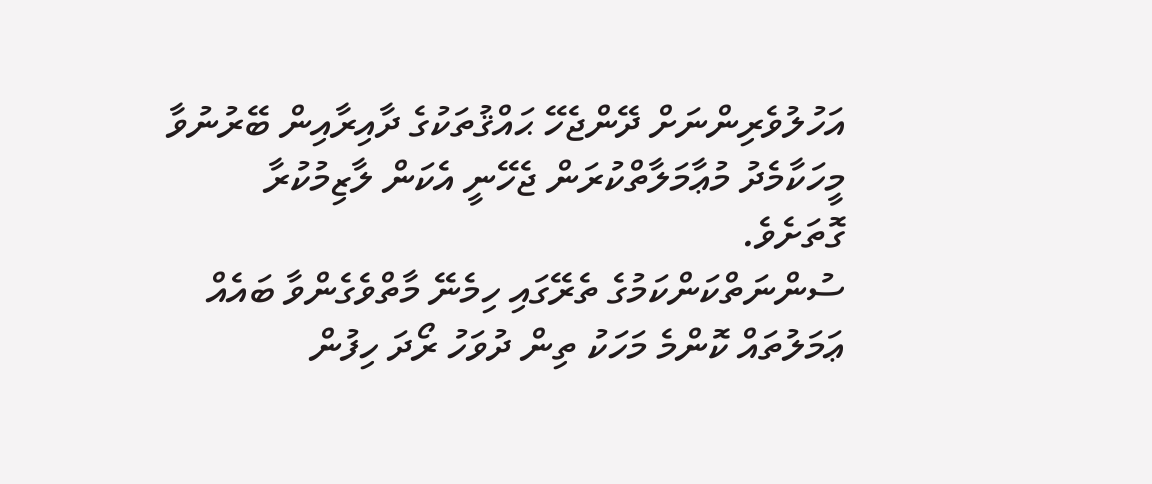އަހުލުވެރިންނަށް ދޭންޖެހޭ ޙައްޤުތަކުގެ ދާއިރާއިން ބޭރުނުވާ މީހަކާމެދު މުޢާމަލާތްކުރަން ޖެހޭނީ އެކަން ލާޒިމުކުރާ ގޮތަށެވެ.
ސުންނަތްކަންކަމުގެ ތެރޭގައި ހިމެނޭ މާތްވެގެންވާ ބައެއް ޢަމަލުތައް ކޮންމެ މަހަކު ތިން ދުވަހު ރޯދަ ހިފުން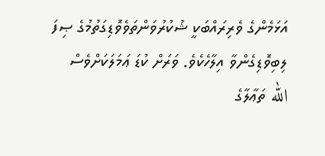އަޅަމެންގެ ވެރިރައްބަކީ ޝުކުރުވަންތަވެވޮޑިގަތުމުގެ ޞިފަ ލިބިވޮޑިގެންވާ އިލާހެކެވެ. ވަރަށް ކުޑަ ޢަމަލަކަށްވެސް
الله ތަޢާލާގެ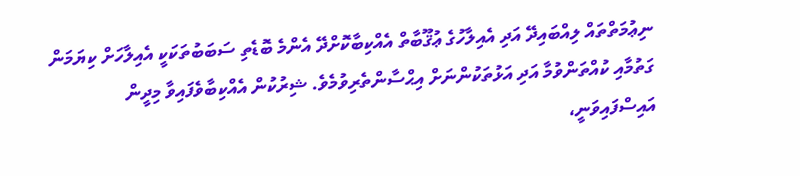ނިޢުމަތްތައް ލިއްބައިދޭ އަދި އެއިލާހުގެ ޢުޤޫބާތް އެއްކިބާކޮށްދޭ އެންމެ ބޮޑެތި ސަބަބުތަކަކީ އެއިލާހަށް ކިޔަމަން ގަތުމާއި ކުއްތަންވުމާ އަދި އަޅުތަކުންނަށް އިޙްސާންތެރިވުމެވެ. ޝިރުކުން އެއްކިބާވެފައިވާ މިދީން އައިސްފައިވަނީ،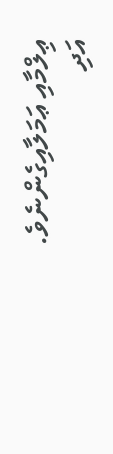ޢިލްމާއި ޢަމަލާއިގެންނެވެ. އަދި